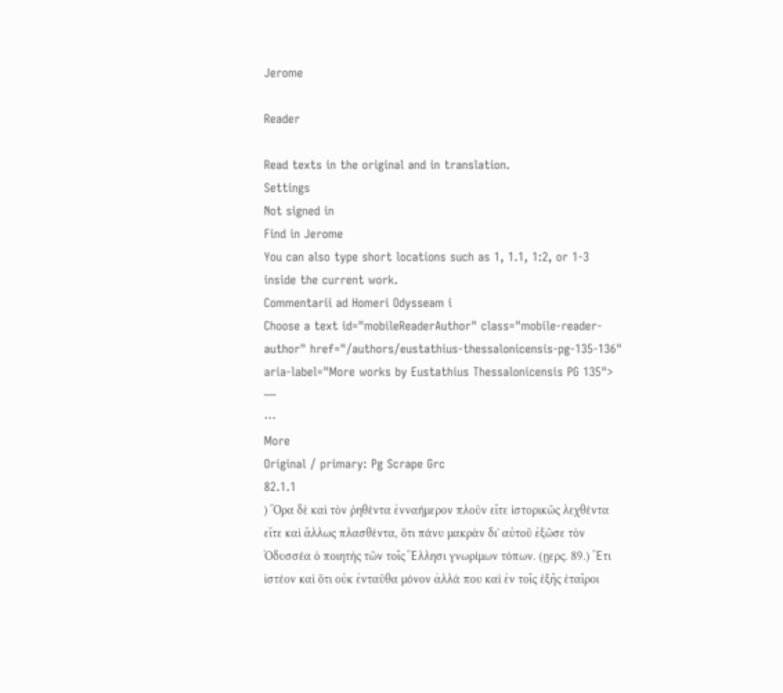Jerome

Reader

Read texts in the original and in translation.
Settings
Not signed in
Find in Jerome
You can also type short locations such as 1, 1.1, 1:2, or 1-3 inside the current work.
Commentarii ad Homeri Odysseam i
Choose a text id="mobileReaderAuthor" class="mobile-reader-author" href="/authors/eustathius-thessalonicensis-pg-135-136" aria-label="More works by Eustathius Thessalonicensis PG 135"> —
⋯
More
Original / primary: Pg Scrape Grc
82.1.1
) Ὅρα δὲ καὶ τὸν ῥηθέντα ἐνναήμερον πλοῦν εἴτε ἱστορικῶς λεχθέντα εἴτε καὶ ἄλλως πλασθέντα, ὅτι πάνυ μακρὰν δι' αὐτοῦ ἐξῶσε τὸν Ὀδυσσέα ὁ ποιητὴς τῶν τοῖς Ἕλλησι γνωρίμων τόπων. (ῃερς. 89.) Ἔτι ἰστέον καὶ ὅτι οὐκ ἐνταῦθα μόνον ἀλλά που καὶ ἐν τοῖς ἑξῆς ἑταῖροι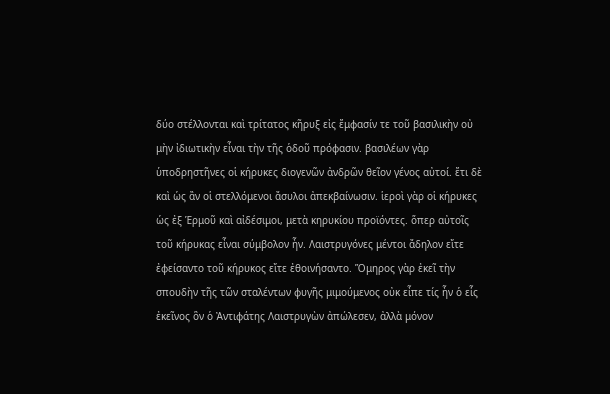δύο στέλλονται καὶ τρίτατος κῆρυξ εἰς ἔμφασίν τε τοῦ βασιλικὴν οὐ μὴν ἰδιωτικὴν εἶναι τὴν τῆς ὁδοῦ πρόφασιν. βασιλέων γὰρ ὑποδρηστῆνες οἱ κήρυκες διογενῶν ἀνδρῶν θεῖον γένος αὐτοί. ἔτι δὲ καὶ ὡς ἂν οἱ στελλόμενοι ἄσυλοι ἀπεκβαίνωσιν. ἱεροὶ γὰρ οἱ κήρυκες ὡς ἐξ Ἑρμοῦ καὶ αἰδέσιμοι, μετὰ κηρυκίου προϊόντες. ὅπερ αὐτοῖς τοῦ κήρυκας εἶναι σύμβολον ἦν. Λαιστρυγόνες μέντοι ἄδηλον εἴτε ἐφείσαντο τοῦ κήρυκος εἴτε ἐθοινήσαντο. Ὅμηρος γὰρ ἐκεῖ τὴν σπουδὴν τῆς τῶν σταλέντων φυγῆς μιμούμενος οὐκ εἶπε τίς ἦν ὁ εἷς ἐκεῖνος ὃν ὁ Ἀντιφάτης Λαιστρυγὼν ἀπώλεσεν, ἀλλὰ μόνον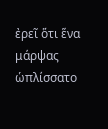ἐρεῖ ὅτι ἕνα μάρψας ὡπλίσσατο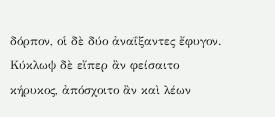δόρπον, οἱ δὲ δύο ἀναΐξαντες ἔφυγον. Κύκλωψ δὲ εἴπερ ἂν φείσαιτο κήρυκος, ἀπόσχοιτο ἂν καὶ λέων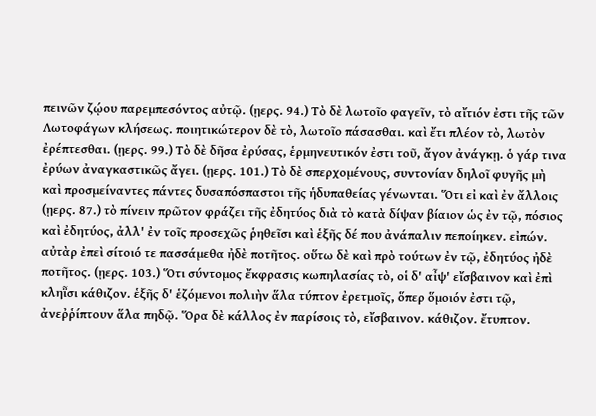πεινῶν ζῴου παρεμπεσόντος αὐτῷ. (ῃερς. 94.) Τὸ δὲ λωτοῖο φαγεῖν, τὸ αἴτιόν ἐστι τῆς τῶν Λωτοφάγων κλήσεως. ποιητικώτερον δὲ τὸ, λωτοῖο πάσασθαι. καὶ ἔτι πλέον τὸ, λωτὸν ἐρέπτεσθαι. (ῃερς. 99.) Τὸ δὲ δῆσα ἐρύσας, ἑρμηνευτικόν ἐστι τοῦ, ἄγον ἀνάγκῃ. ὁ γάρ τινα ἐρύων ἀναγκαστικῶς ἄγει. (ῃερς. 101.) Τὸ δὲ σπερχομένους, συντονίαν δηλοῖ φυγῆς μὴ καὶ προσμείναντες πάντες δυσαπόσπαστοι τῆς ἡδυπαθείας γένωνται. Ὅτι εἰ καὶ ἐν ἄλλοις (ῃερς. 87.) τὸ πίνειν πρῶτον φράζει τῆς ἐδητύος διὰ τὸ κατὰ δίψαν βίαιον ὡς ἐν τῷ, πόσιος καὶ ἐδητύος, ἀλλ' ἐν τοῖς προσεχῶς ῥηθεῖσι καὶ ἑξῆς δέ που ἀνάπαλιν πεποίηκεν. εἰπών. αὐτὰρ ἐπεὶ σίτοιό τε πασσάμεθα ἠδὲ ποτῆτος. οὕτω δὲ καὶ πρὸ τούτων ἐν τῷ, ἐδητύος ἠδὲ ποτῆτος. (ῃερς. 103.) Ὅτι σύντομος ἔκφρασις κωπηλασίας τὸ, οἱ δ' αἶψ' εἴσβαινον καὶ ἐπὶ κληῗσι κάθιζον. ἑξῆς δ' ἑζόμενοι πολιὴν ἅλα τύπτον ἐρετμοῖς, ὅπερ ὅμοιόν ἐστι τῷ, ἀνεῤῥίπτουν ἅλα πηδῷ. Ὅρα δὲ κάλλος ἐν παρίσοις τὸ, εἴσβαινον. κάθιζον. ἔτυπτον.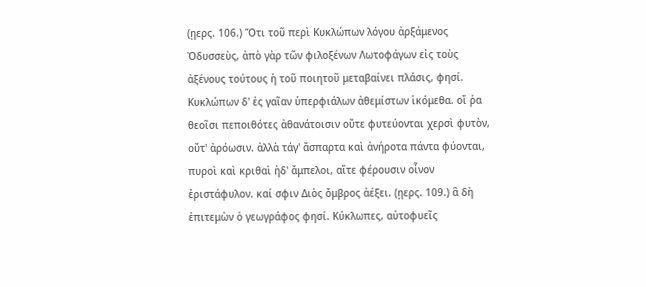(ῃερς. 106.) Ὅτι τοῦ περὶ Κυκλώπων λόγου ἀρξάμενος Ὀδυσσεὺς, ἀπὸ γὰρ τῶν φιλοξένων Λωτοφάγων εἰς τοὺς ἀξένους τούτους ἡ τοῦ ποιητοῦ μεταβαίνει πλάσις, φησί. Κυκλώπων δ' ἐς γαῖαν ὑπερφιάλων ἀθεμίστων ἱκόμεθα. οἵ ῥα θεοῖσι πεποιθότες ἀθανάτοισιν οὔτε φυτεύονται χερσὶ φυτὸν, οὔτ' ἀρόωσιν. ἀλλὰ τάγ' ἄσπαρτα καὶ ἀνήροτα πάντα φύονται, πυροὶ καὶ κριθαὶ ἠδ' ἄμπελοι, αἵτε φέρουσιν οἶνον ἐριστάφυλον. καί σφιν Διὸς ὄμβρος ἀέξει. (ῃερς. 109.) ἃ δὴ ἐπιτεμὼν ὁ γεωγράφος φησί. Κύκλωπες, αὐτοφυεῖς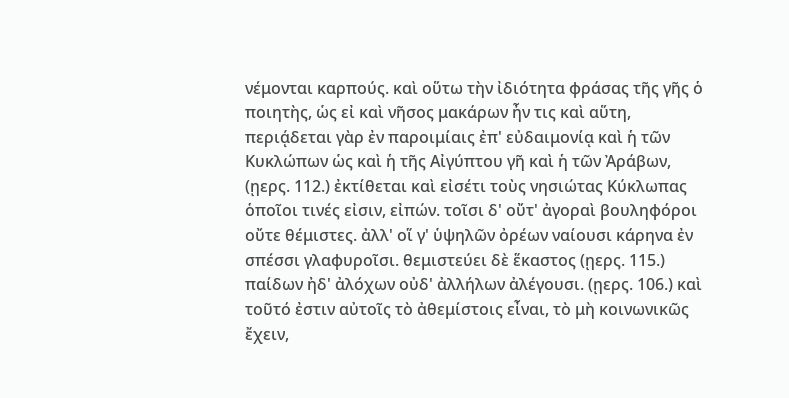νέμονται καρπούς. καὶ οὕτω τὴν ἰδιότητα φράσας τῆς γῆς ὁ ποιητὴς, ὡς εἰ καὶ νῆσος μακάρων ἦν τις καὶ αὕτη, περιᾴδεται γὰρ ἐν παροιμίαις ἐπ' εὐδαιμονίᾳ καὶ ἡ τῶν Κυκλώπων ὡς καὶ ἡ τῆς Αἰγύπτου γῆ καὶ ἡ τῶν Ἀράβων, (ῃερς. 112.) ἐκτίθεται καὶ εἰσέτι τοὺς νησιώτας Κύκλωπας ὁποῖοι τινές εἰσιν, εἰπών. τοῖσι δ' οὔτ' ἀγοραὶ βουληφόροι οὔτε θέμιστες. ἀλλ' οἵ γ' ὑψηλῶν ὀρέων ναίουσι κάρηνα ἐν σπέσσι γλαφυροῖσι. θεμιστεύει δὲ ἕκαστος (ῃερς. 115.) παίδων ἠδ' ἀλόχων οὐδ' ἀλλήλων ἀλέγουσι. (ῃερς. 106.) καὶ τοῦτό ἐστιν αὐτοῖς τὸ ἀθεμίστοις εἶναι, τὸ μὴ κοινωνικῶς ἔχειν,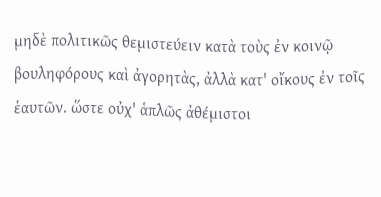μηδὲ πολιτικῶς θεμιστεύειν κατὰ τοὺς ἐν κοινῷ βουληφόρους καὶ ἀγορητὰς, ἀλλὰ κατ' οἴκους ἐν τοῖς ἑαυτῶν. ὥστε οὐχ' ἁπλῶς ἀθέμιστοι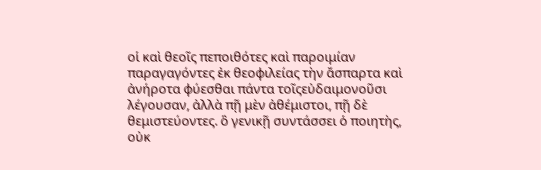οἱ καὶ θεοῖς πεποιθότες καὶ παροιμίαν παραγαγόντες ἐκ θεοφιλείας τὴν ἄσπαρτα καὶ ἀνήροτα φύεσθαι πάντα τοῖςεὐδαιμονοῦσι λέγουσαν, ἀλλὰ πῇ μὲν ἀθέμιστοι, πῇ δὲ θεμιστεύοντες. ὃ γενικῇ συντάσσει ὁ ποιητὴς, οὐκ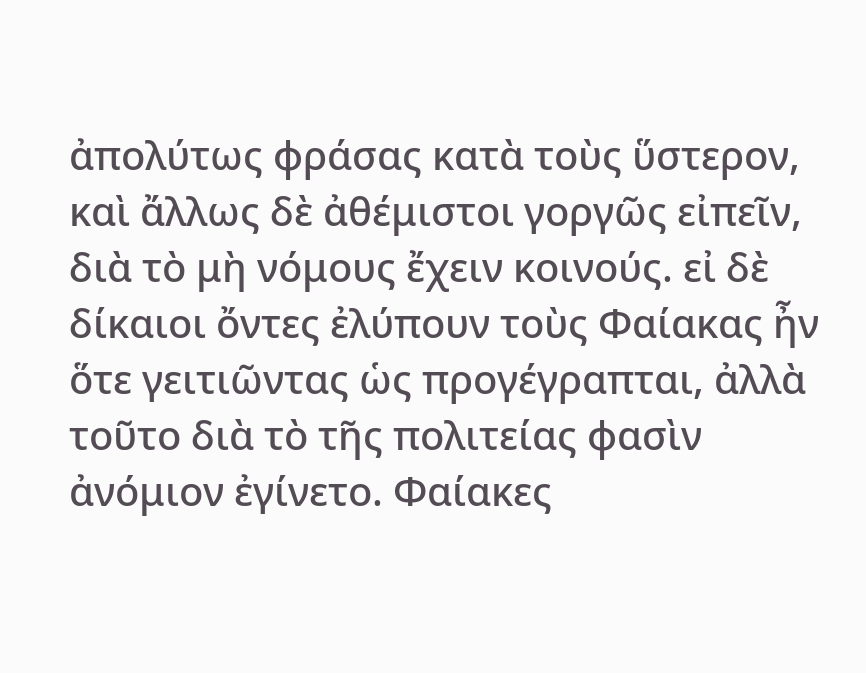ἀπολύτως φράσας κατὰ τοὺς ὕστερον, καὶ ἄλλως δὲ ἀθέμιστοι γοργῶς εἰπεῖν, διὰ τὸ μὴ νόμους ἔχειν κοινούς. εἰ δὲ δίκαιοι ὄντες ἐλύπουν τοὺς Φαίακας ἦν ὅτε γειτιῶντας ὡς προγέγραπται, ἀλλὰ τοῦτο διὰ τὸ τῆς πολιτείας φασὶν ἀνόμιον ἐγίνετο. Φαίακες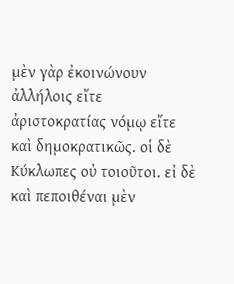μὲν γὰρ ἐκοινώνουν ἀλλήλοις εἴτε ἀριστοκρατίας νόμῳ εἴτε καὶ δημοκρατικῶς. οἱ δὲ Κύκλωπες οὐ τοιοῦτοι. εἰ δὲ καὶ πεποιθέναι μὲν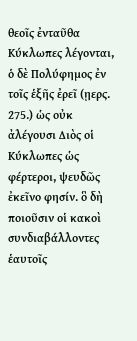θεοῖς ἐνταῦθα Κύκλωπες λέγονται, ὁ δὲ Πολύφημος ἐν τοῖς ἑξῆς ἐρεῖ (ῃερς. 275.) ὡς οὐκ ἀλέγουσι Διὸς οἱ Κύκλωπες ὡς φέρτεροι, ψευδῶς ἐκεῖνο φησίν. ὃ δὴ ποιοῦσιν οἱ κακοὶ συνδιαβάλλοντες ἑαυτοῖς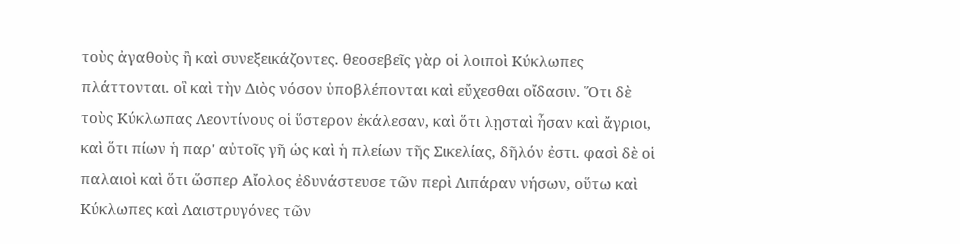τοὺς ἀγαθοὺς ἢ καὶ συνεξεικάζοντες. θεοσεβεῖς γὰρ οἱ λοιποὶ Κύκλωπες πλάττονται. οἳ καὶ τὴν Διὸς νόσον ὑποβλέπονται καὶ εὔχεσθαι οἴδασιν. Ὅτι δὲ τοὺς Κύκλωπας Λεοντίνους οἱ ὕστερον ἐκάλεσαν, καὶ ὅτι λῃσταὶ ἦσαν καὶ ἄγριοι, καὶ ὅτι πίων ἡ παρ' αὐτοῖς γῆ ὡς καὶ ἡ πλείων τῆς Σικελίας, δῆλόν ἐστι. φασὶ δὲ οἱ παλαιοὶ καὶ ὅτι ὥσπερ Αἴολος ἐδυνάστευσε τῶν περὶ Λιπάραν νήσων, οὕτω καὶ Κύκλωπες καὶ Λαιστρυγόνες τῶν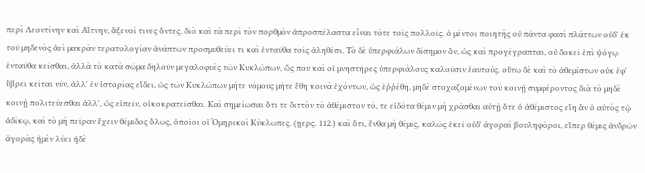περὶ Λεοντίνην καὶ Αἴτνην, ἄξενοί τινες ὄντες. διὸ καὶ τὰ περὶ τὸν πορθμὸν ἀπροσπέλαστα εἶναι τότε τοῖς πολλοῖς. ὁ μέντοι ποιητὴς οὐ πάντα φασὶ πλάττων οὐδ' ἐκ τοῦ μηδενὸς ἀεὶ μακρὰν τερατολογίαν ἀνάπτων προσμυθεύει τι καὶ ἐνταῦθα τοῖς ἀληθέσι. Τὸ δὲ ὑπερφιάλων δίσημον ὂν, ὡς καὶ προγέγραπται, οὐ δοκεῖ ἐπὶ ψόγῳ ἐνταῦθα κεῖσθαι, ἀλλὰ τὸ κατὰ σῶμα δηλοῦν μεγαλοφυὲς τῶν Κυκλώπων, ὥς που καὶ οἱ μνηστῆρες ὑπερφιάλους καλοῦσιν ἑαυτούς. οὕτω δὲ καὶ τὸ ἀθεμίστων οὐκ ἐφ' ὕβρει κεῖται νῦν, ἀλλ' ἐν ἱστορίας εἴδει, ὡς τῶν Κυκλώπων μήτε νόμους μήτε ἔθη κοινὰ ἐχόντων, ὡς ἐῤῥέθη, μηδὲ στοχαζομένων τοῦ κοινῇ συμφέροντος διὰ τὸ μηδὲ κοινῇ πολιτεύεσθαι ἀλλ', ὡς εἰπεῖν, οἰκοκρατεῖσθαι. Καὶ σημείωσαι ὅτι τε διττὸν τὸ ἀθέμιστον τό, τε εἰδότα θέμιν μὴ χρᾶσθαι αὐτῇ ὅτε ὁ ἀθέμιστος εἴη ἂν ὁ αὐτὸς τῷ ἀδίκῳ, καὶ τὸ μὴ πεῖραν ἔχειν θέμιδος ὅλως, ὁποῖοι οἱ Ὁμηρικοὶ Κύκλωπες. (ῃερς. 112.) καὶ ὅτι, ἔνθα μὴ θέμις, καλῶς ἐκεῖ οὐδ' ἀγοραὶ βουληφόροι, εἴπερ θέμις ἀνδρῶν ἀγορὰς ἠμὲν λύει ἠδὲ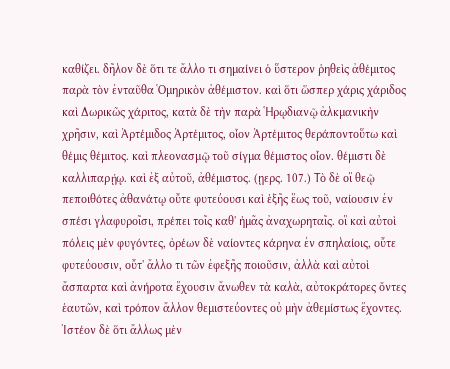καθίζει. δῆλον δὲ ὅτι τε ἄλλο τι σημαίνει ὁ ὕστερον ῥηθεὶς ἀθέμιτος παρὰ τὸν ἐνταῦθα Ὁμηρικὸν ἀθέμιστον. καὶ ὅτι ὥσπερ χάρις χάριδος καὶ Δωρικῶς χάριτος, κατὰ δὲ τὴν παρὰ Ἡρῳδιανῷ ἀλκμανικὴν χρῆσιν, καὶ Ἀρτέμιδος Ἀρτέμιτος, οἷον Ἀρτέμιτος θεράποντοὕτω καὶ θέμις θέμιτος. καὶ πλεονασμῷ τοῦ σίγμα θέμιστος οἷον. θέμιστι δὲ καλλιπαρῄῳ. καὶ ἐξ αὐτοῦ, ἀθέμιστος. (ῃερς. 107.) Τὸ δὲ οἳ θεῷ πεποιθότες ἀθανάτῳ οὔτε φυτεύουσι καὶ ἑξῆς ἕως τοῦ, ναίουσιν ἐν σπέσι γλαφυροῖσι, πρέπει τοῖς καθ' ἡμᾶς ἀναχωρηταῖς. οἳ καὶ αὐτοὶ πόλεις μὲν φυγόντες, ὀρέων δὲ ναίοντες κάρηνα ἐν σπηλαίοις, οὔτε φυτεύουσιν, οὔτ' ἄλλο τι τῶν ἐφεξῆς ποιοῦσιν, ἀλλὰ καὶ αὐτοὶ ἄσπαρτα καὶ ἀνήροτα ἔχουσιν ἄνωθεν τὰ καλὰ, αὐτοκράτορες ὄντες ἑαυτῶν, καὶ τρόπον ἄλλον θεμιστεύοντες οὐ μὴν ἀθεμίστως ἔχοντες. Ἰστέον δὲ ὅτι ἄλλως μὲν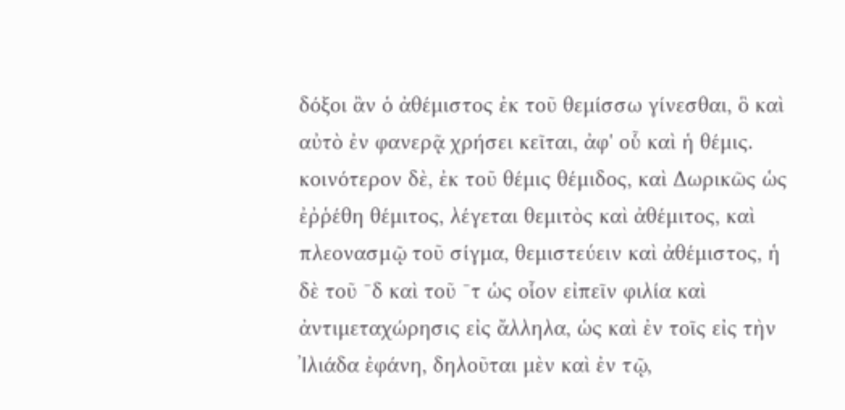δόξοι ἂν ὁ ἀθέμιστος ἐκ τοῦ θεμίσσω γίνεσθαι, ὃ καὶ αὐτὸ ἐν φανερᾷ χρήσει κεῖται, ἀφ' οὗ καὶ ἡ θέμις. κοινότερον δὲ, ἐκ τοῦ θέμις θέμιδος, καὶ Δωρικῶς ὡς ἐῤῥέθη θέμιτος, λέγεται θεμιτὸς καὶ ἀθέμιτος, καὶ πλεονασμῷ τοῦ σίγμα, θεμιστεύειν καὶ ἀθέμιστος, ἡ δὲ τοῦ ˉδ καὶ τοῦ ˉτ ὡς οἷον εἰπεῖν φιλία καὶ ἀντιμεταχώρησις εἰς ἄλληλα, ὡς καὶ ἐν τοῖς εἰς τὴν Ἰλιάδα ἐφάνη, δηλοῦται μὲν καὶ ἐν τῷ,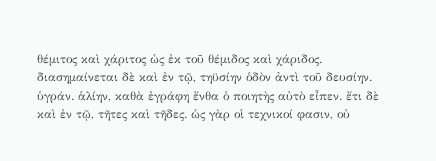θέμιτος καὶ χάριτος ὡς ἐκ τοῦ θέμιδος καὶ χάριδος. διασημαίνεται δὲ καὶ ἐν τῷ, τηϋσίην ὁδὸν ἀντὶ τοῦ δευσίην. ὑγράν. ἁλίην, καθὰ ἐγράφη ἔνθα ὁ ποιητὴς αὐτὸ εἶπεν. ἔτι δὲ καὶ ἐν τῷ, τῆτες καὶ τῆδες. ὡς γὰρ οἱ τεχνικοί φασιν, οὐ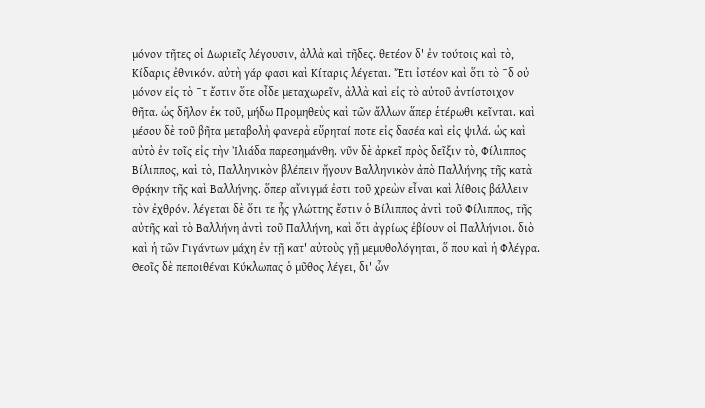μόνον τῆτες οἱ Δωριεῖς λέγουσιν, ἀλλὰ καὶ τῆδες. θετέον δ' ἐν τούτοις καὶ τὸ, Κίδαρις ἐθνικόν. αὐτὴ γάρ φασι καὶ Κίταρις λέγεται. Ἔτι ἰστέον καὶ ὅτι τὸ ˉδ οὐ μόνον εἰς τὸ ˉτ ἔστιν ὅτε οἶδε μεταχωρεῖν, ἀλλὰ καὶ εἰς τὸ αὐτοῦ ἀντίστοιχον θῆτα. ὡς δῆλον ἐκ τοῦ, μήδω Προμηθεὺς καὶ τῶν ἄλλων ἅπερ ἑτέρωθι κεῖνται. καὶ μέσου δὲ τοῦ βῆτα μεταβολὴ φανερὰ εὕρηταί ποτε εἰς δασέα καὶ εἰς ψιλά. ὡς καὶ αὐτὸ ἐν τοῖς εἰς τὴν Ἰλιάδα παρεσημάνθη. νῦν δὲ ἀρκεῖ πρὸς δεῖξιν τὸ, Φίλιππος Βίλιππος, καὶ τὸ, Παλληνικὸν βλέπειν ἤγουν Βαλληνικὸν ἀπὸ Παλλήνης τῆς κατὰ Θρᾴκην τῆς καὶ Βαλλήνης. ὅπερ αἴνιγμά ἐστι τοῦ χρεὼν εἶναι καὶ λίθοις βάλλειν τὸν ἐχθρόν. λέγεται δὲ ὅτι τε ἧς γλώττης ἔστιν ὁ Βίλιππος ἀντὶ τοῦ Φίλιππος, τῆς αὐτῆς καὶ τὸ Βαλλήνη ἀντὶ τοῦ Παλλήνη, καὶ ὅτι ἀγρίως ἐβίουν οἱ Παλλήνιοι. διὸ καὶ ἡ τῶν Γιγάντων μάχη ἐν τῇ κατ' αὐτοὺς γῇ μεμυθολόγηται, ὅ που καὶ ἡ Φλέγρα. Θεοῖς δὲ πεποιθέναι Κύκλωπας ὁ μῦθος λέγει, δι' ὧν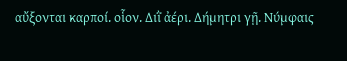αὔξονται καρποί. οἷον. Διῒ ἀέρι. Δήμητρι γῇ. Νύμφαις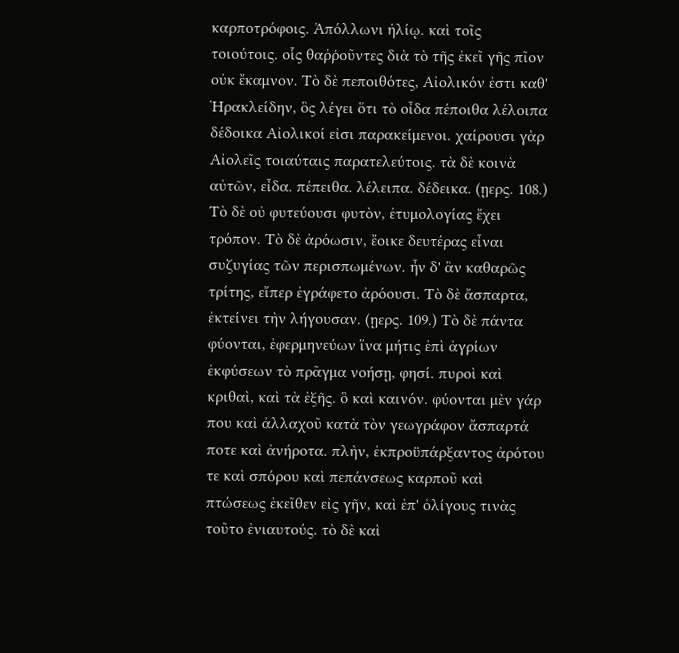καρποτρόφοις. Ἀπόλλωνι ἡλίῳ. καὶ τοῖς τοιούτοις. οἷς θαῤῥοῦντες διὰ τὸ τῆς ἐκεῖ γῆς πῖον οὐκ ἔκαμνον. Τὸ δὲ πεποιθότες, Αἰολικόν ἐστι καθ' Ἡρακλείδην, ὃς λέγει ὅτι τὸ οἶδα πέποιθα λέλοιπα δέδοικα Αἰολικοί εἰσι παρακείμενοι. χαίρουσι γὰρ Αἰολεῖς τοιαύταις παρατελεύτοις. τὰ δὲ κοινὰ αὐτῶν, εἶδα. πέπειθα. λέλειπα. δέδεικα. (ῃερς. 108.) Τὸ δὲ οὐ φυτεύουσι φυτὸν, ἐτυμολογίας ἔχει τρόπον. Τὸ δὲ ἀρόωσιν, ἔοικε δευτέρας εἶναι συζυγίας τῶν περισπωμένων. ἦν δ' ἂν καθαρῶς τρίτης, εἴπερ ἐγράφετο ἀρόουσι. Τὸ δὲ ἄσπαρτα, ἐκτείνει τὴν λήγουσαν. (ῃερς. 109.) Τὸ δὲ πάντα φύονται, ἐφερμηνεύων ἵνα μήτις ἐπὶ ἀγρίων ἐκφύσεων τὸ πρᾶγμα νοήσῃ, φησί. πυροὶ καὶ κριθαὶ, καὶ τὰ ἑξῆς. ὃ καὶ καινόν. φύονται μὲν γάρ που καὶ ἀλλαχοῦ κατὰ τὸν γεωγράφον ἄσπαρτά ποτε καὶ ἀνήροτα. πλὴν, ἐκπροϋπάρξαντος ἀρότου τε καὶ σπόρου καὶ πεπάνσεως καρποῦ καὶ πτώσεως ἐκεῖθεν εἰς γῆν, καὶ ἐπ' ὀλίγους τινὰς τοῦτο ἐνιαυτούς. τὸ δὲ καὶ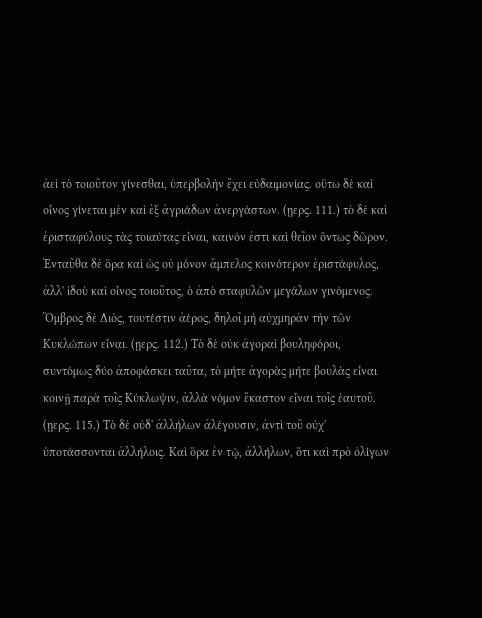ἀεὶ τὸ τοιοῦτον γίνεσθαι, ὑπερβολὴν ἔχει εὐδαιμονίας. οὕτω δὲ καὶ οἶνος γίνεται μὲν καὶ ἐξ ἀγριάδων ἀνεργάστων. (ῃερς. 111.) τὸ δὲ καὶ ἐρισταφύλους τὰς τοιαύτας εἶναι, καινόν ἐστι καὶ θεῖον ὄντως δῶρον. Ἐνταῦθα δὲ ὅρα καὶ ὡς οὐ μόνον ἄμπελος κοινότερον ἐριστάφυλος, ἀλλ' ἰδοὺ καὶ οἶνος τοιοῦτος, ὁ ἀπὸ σταφυλῶν μεγάλων γινόμενος. Ὄμβρος δὲ Διὸς, τουτέστιν ἀέρος, δηλοῖ μὴ αὐχμηρὰν τὴν τῶν Κυκλώπων εἶναι. (ῃερς. 112.) Τὸ δὲ οὐκ ἀγοραὶ βουληφόροι, συντόμως δύο ἀποφάσκει ταῦτα, τὸ μήτε ἀγορὰς μήτε βουλὰς εἶναι κοινῇ παρὰ τοῖς Κύκλωψιν, ἀλλὰ νόμον ἕκαστον εἶναι τοῖς ἑαυτοῦ. (ῃερς. 115.) Τὸ δὲ οὐδ' ἀλλήλων ἀλέγουσιν, ἀντὶ τοῦ οὐχ' ὑποτάσσονται ἀλλήλοις. Καὶ ὅρα ἐν τῷ, ἀλλήλων, ὅτι καὶ πρὸ ὀλίγων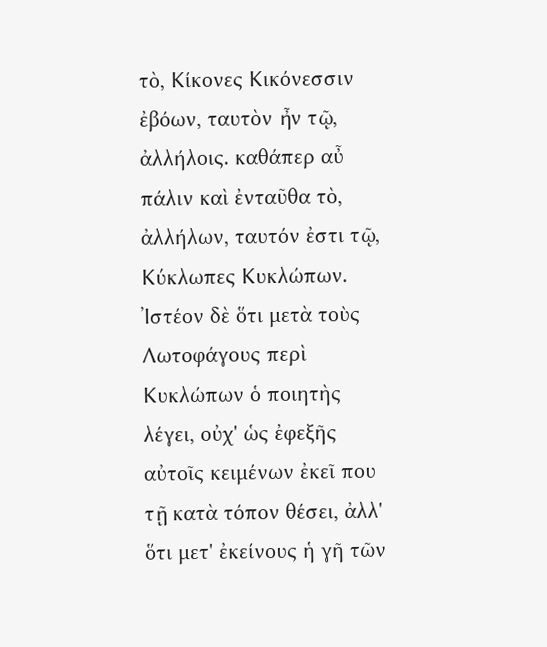τὸ, Κίκονες Κικόνεσσιν ἐβόων, ταυτὸν ἦν τῷ, ἀλλήλοις. καθάπερ αὖ πάλιν καὶ ἐνταῦθα τὸ, ἀλλήλων, ταυτόν ἐστι τῷ, Κύκλωπες Κυκλώπων. Ἰστέον δὲ ὅτι μετὰ τοὺς Λωτοφάγους περὶ Κυκλώπων ὁ ποιητὴς λέγει, οὐχ' ὡς ἐφεξῆς αὐτοῖς κειμένων ἐκεῖ που τῇ κατὰ τόπον θέσει, ἀλλ' ὅτι μετ' ἐκείνους ἡ γῆ τῶν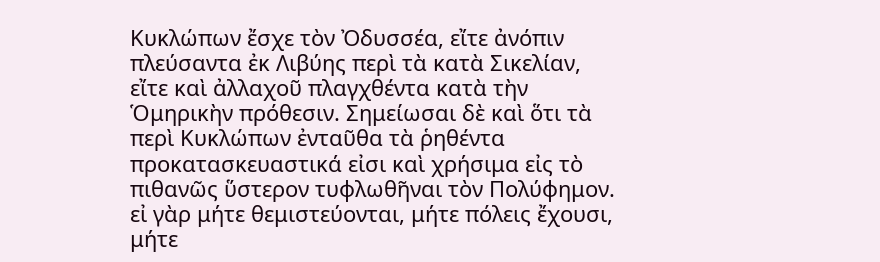Κυκλώπων ἔσχε τὸν Ὀδυσσέα, εἴτε ἀνόπιν πλεύσαντα ἐκ Λιβύης περὶ τὰ κατὰ Σικελίαν, εἴτε καὶ ἀλλαχοῦ πλαγχθέντα κατὰ τὴν Ὁμηρικὴν πρόθεσιν. Σημείωσαι δὲ καὶ ὅτι τὰ περὶ Κυκλώπων ἐνταῦθα τὰ ῥηθέντα προκατασκευαστικά εἰσι καὶ χρήσιμα εἰς τὸ πιθανῶς ὕστερον τυφλωθῆναι τὸν Πολύφημον. εἰ γὰρ μήτε θεμιστεύονται, μήτε πόλεις ἔχουσι, μήτε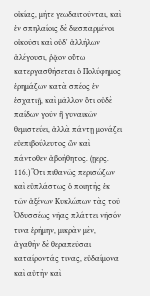οἰκίας, μήτε γεωδαιτοῦνται, καὶ ἐν σπηλαίοις δὲ διεσπαρμένοι οἰκοῦσι καὶ οὐδ' ἀλλήλων ἀλέγουσι, ῥᾷον οὕτω κατεργασθήσεται ὁ Πολύφημος ἐρημάζων κατὰ σπέος ἐν ἐσχατιῇ, καὶ μᾶλλον ὅτι οὐδὲ παίδων γοῦν ἢ γυναικῶν θεμιστεύει, ἀλλὰ πάντῃ μονάζει εὐεπιβούλευτος ὢν καὶ πάντοθεν ἀβοήθητος. (ῃερς. 116.) Ὅτι πιθανῶς περισώζων καὶ εὐπλάστως ὁ ποιητὴς ἐκ τῶν ἀξένων Κυκλώπων τὰς τοῦ Ὀδυσσέως νῆας πλάττει νῆσόν τινα ἐρήμην, μικρὰν μὲν, ἀγαθὴν δὲ θεραπεῦσαι καταίροντάς τινας, εὐδαίμονα καὶ αὐτὴν καὶ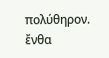πολύθηρον. ἔνθα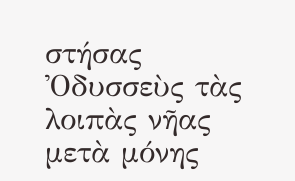στήσας Ὀδυσσεὺς τὰς λοιπὰς νῆας μετὰ μόνης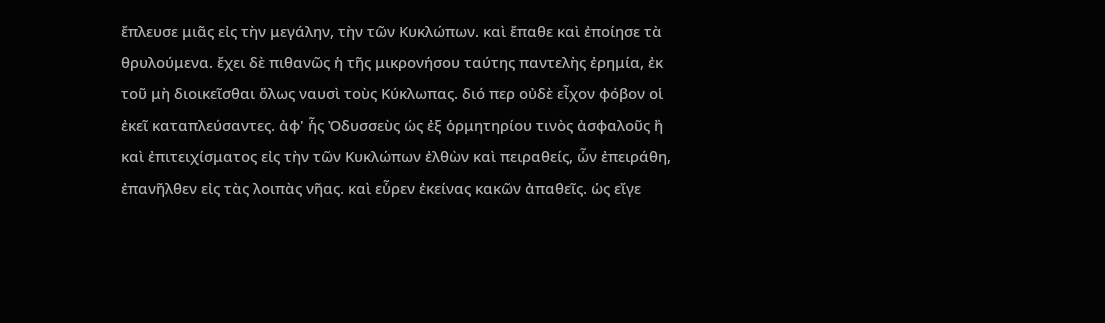ἔπλευσε μιᾶς εἰς τὴν μεγάλην, τὴν τῶν Κυκλώπων. καὶ ἔπαθε καὶ ἐποίησε τὰ θρυλούμενα. ἔχει δὲ πιθανῶς ἡ τῆς μικρονήσου ταύτης παντελὴς ἐρημία, ἐκ τοῦ μὴ διοικεῖσθαι ὅλως ναυσὶ τοὺς Κύκλωπας. διό περ οὐδὲ εἶχον φόβον οἱ ἐκεῖ καταπλεύσαντες. ἀφ' ἧς Ὀδυσσεὺς ὡς ἐξ ὁρμητηρίου τινὸς ἀσφαλοῦς ἢ καὶ ἐπιτειχίσματος εἰς τὴν τῶν Κυκλώπων ἐλθὼν καὶ πειραθείς, ὧν ἐπειράθη, ἐπανῆλθεν εἰς τὰς λοιπὰς νῆας. καὶ εὗρεν ἐκείνας κακῶν ἀπαθεῖς. ὡς εἴγε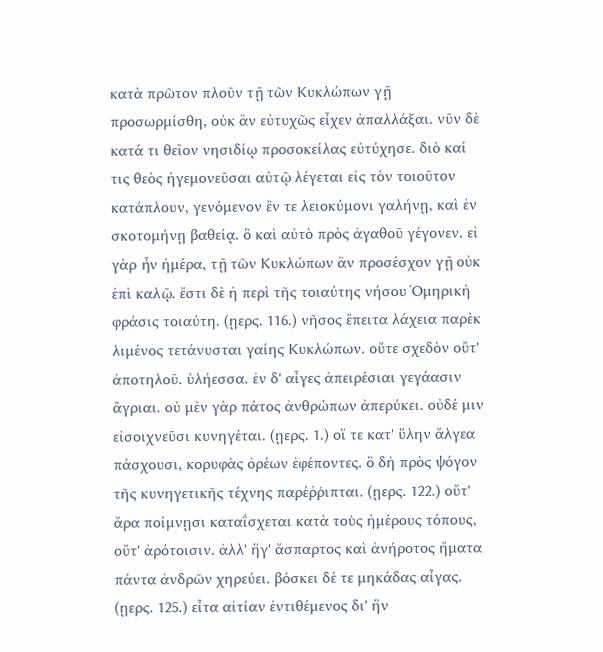κατὰ πρῶτον πλοῦν τῇ τῶν Κυκλώπων γῇ προσωρμίσθη, οὐκ ἂν εὐτυχῶς εἶχεν ἀπαλλάξαι. νῦν δὲ κατά τι θεῖον νησιδίῳ προσοκείλας εὐτύχησε. διὸ καί τις θεὸς ἡγεμονεῦσαι αὐτῷ λέγεται εἰς τὸν τοιοῦτον κατάπλουν, γενόμενον ἔν τε λειοκύμονι γαλήνῃ, καὶ ἐν σκοτομήνῃ βαθείᾳ. ὃ καὶ αὐτὸ πρὸς ἀγαθοῦ γέγονεν. εἰ γὰρ ἦν ἡμέρα, τῇ τῶν Κυκλώπων ἂν προσέσχον γῇ οὐκ ἐπὶ καλῷ. ἔστι δὲ ἡ περὶ τῆς τοιαύτης νήσου Ὁμηρικὴ φράσις τοιαύτη. (ῃερς. 116.) νῆσος ἔπειτα λάχεια παρὲκ λιμένος τετάνυσται γαίης Κυκλώπων. οὔτε σχεδὸν οὔτ' ἀποτηλοῦ. ὑλήεσσα. ἐν δ' αἶγες ἀπειρέσιαι γεγάασιν ἄγριαι. οὐ μὲν γὰρ πάτος ἀνθρώπων ἀπερύκει. οὐδέ μιν εἰσοιχνεῦσι κυνηγέται. (ῃερς. 1.) οἵ τε κατ' ὕλην ἄλγεα πάσχουσι, κορυφὰς ὀρέων ἐφέποντες. ὃ δὴ πρὸς ψόγον τῆς κυνηγετικῆς τέχνης παρέῤῥιπται. (ῃερς. 122.) οὔτ' ἄρα ποίμνῃσι καταΐσχεται κατὰ τοὺς ἡμέρους τόπους, οὔτ' ἀρότοισιν. ἀλλ' ἥγ' ἄσπαρτος καὶ ἀνήροτος ἤματα πάντα ἀνδρῶν χηρεύει. βόσκει δέ τε μηκάδας αἶγας. (ῃερς. 125.) εἶτα αἰτίαν ἐντιθέμενος δι' ἣν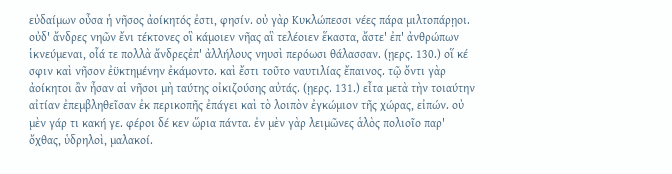εὐδαίμων οὖσα ἡ νῆσος ἀοίκητός ἐστι, φησίν. οὐ γὰρ Κυκλώπεσσι νέες πάρα μιλτοπάρῃοι. οὐδ' ἄνδρες νηῶν ἔνι τέκτονες οἳ κάμοιεν νῆας αἳ τελέοιεν ἕκαστα, ἄστε' ἐπ' ἀνθρώπων ἱκνεύμεναι, οἷά τε πολλὰ ἄνδρεςἐπ' ἀλλήλους νηυσὶ περόωσι θάλασσαν. (ῃερς. 130.) οἵ κέ σφιν καὶ νῆσον ἐϋκτημένην ἐκάμοντο. καὶ ἔστι τοῦτο ναυτιλίας ἔπαινος. τῷ ὄντι γὰρ ἀοίκητοι ἂν ἦσαν αἱ νῆσοι μὴ ταύτης οἰκιζούσης αὐτάς. (ῃερς. 131.) εἶτα μετὰ τὴν τοιαύτην αἰτίαν ἐπεμβληθεῖσαν ἐκ περικοπῆς ἐπάγει καὶ τὸ λοιπὸν ἐγκώμιον τῆς χώρας, εἰπών. οὐ μὲν γάρ τι κακή γε. φέροι δέ κεν ὥρια πάντα. ἐν μὲν γὰρ λειμῶνες ἁλὸς πολιοῖο παρ' ὄχθας, ὑδρηλοὶ, μαλακοί.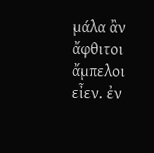μάλα ἂν ἄφθιτοι ἄμπελοι εἶεν. ἐν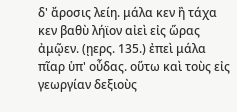δ' ἄροσις λείη. μάλα κεν ἢ τάχα κεν βαθὺ λήϊον αἰεὶ εἰς ὥρας ἀμῷεν. (ῃερς. 135.) ἐπεὶ μάλα πῖαρ ὑπ' οὖδας. οὕτω καὶ τοὺς εἰς γεωργίαν δεξιοὺς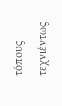τόπους τεχνιέντως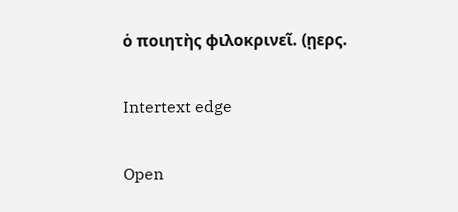ὁ ποιητὴς φιλοκρινεῖ. (ῃερς.

Intertext edge

Open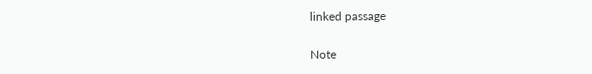linked passage

Note